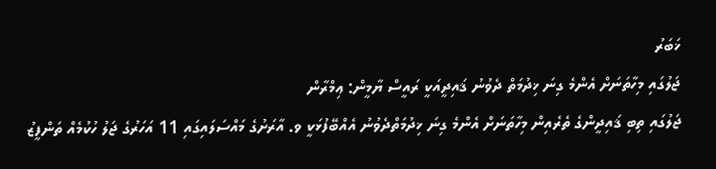ޚަބަރު
ޖަލުގައި މިހާތަނަށް އެންމެ ގިނަ ޚިދުމަތް ދެވުނު ޤައިދީއަކީ ރައީސް ޔާމީން: ޢިމްރާން
ޖަލުގައި ތިބި ޤައިދީންގެ ތެރެއިން މިހާތަނަށް އެންމެ ގިނަ ޚިދުމަތްދެވުނު އެއްބޭފުޅަކީ ވ. އާރަށުގެ މައްސަލައިގައި 11 އަހަރުގެ ޖަލު ހުކުމެއް ތަންފީޒު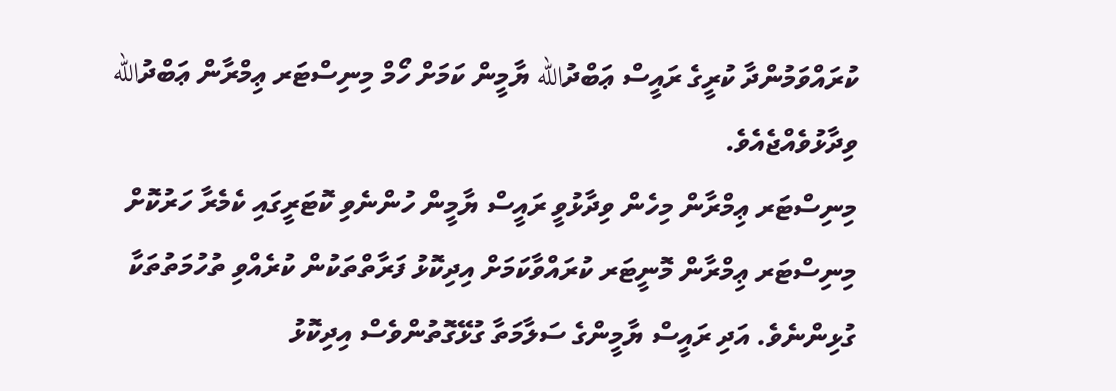ކުރައްވަމުންދާ ކުރީގެ ރައީސް ޢަބްދުالله ޔާމީން ކަމަށް ހޯމް މިނިސްޓަރ ޢިމްރާން ޢަބްދުالله ވިދާޅުވެއްޖެއެވެ.
މިނިސްޓަރ ޢިމްރާން މިހެން ވިދާޅުވީ ރައީސް ޔާމީން ހުންނެވި ކޮޓަރީގައި ކެމެރާ ހަރުކޮށް މިނިސްޓަރ ޢިމްރާން މޮނީޓަރ ކުރައްވާކަމަށް އިދިކޮޅު ފަރާތްތަކުން ކުރެއްވި ތުހުމަތުތަކާ ގުޅިންނެވެ. އަދި ރައީސް ޔާމީންގެ ސަލާމަތާ ގުޅޭގޮތުންވެސް އިދިކޮޅު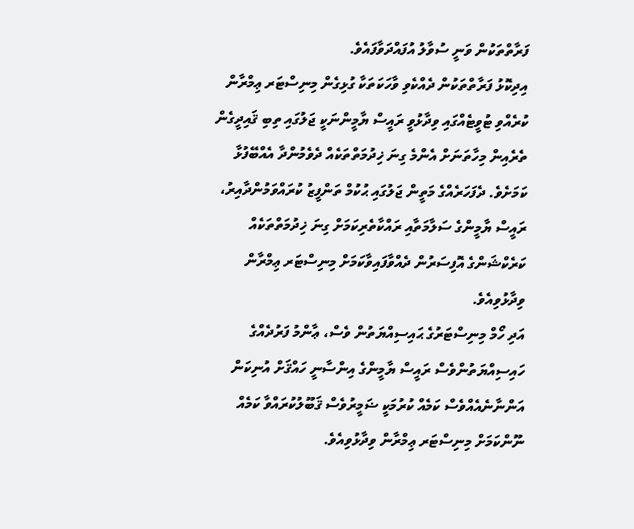ފަރާތްތަކުން ވަނީ ސުވާލު އުފައްދަވާފައެވެ.
އިދިކޮޅު ފަރާތްތަކުން ދެއްކެވި ވާހަކަތަކާ ގުޅިގެން މިނިސްޓަރ ޢިމްރާން ކުރެއްވި ޓުވީޓެއްގައި ވިދާޅުވީ ރައީސް ޔާމީންނަކީ ޖަލުގައި ތިބި ޤައިދީގެން ތެރެއިން މިހާތަނަށް އެންމެ ގިނަ ޚިދުމަތްތަކެއް ދެވެމުންދާ އެއްބޭފުޅާ ކަމަށެވެ. ދެފަހަރެއްގެ މަތީން ޖަލުގައި ޙުކުމް ތަންފީޒު ކުރައްވަމުންދާއިރު، ރައީސް ޔާމީންގެ ސަލާމަތާއި ރައްކާތެރިކަމަށް ގިނަ ޚިދުމަތްތަކެއް ކަރެކްޝަންގެ އޮފިސަރުން ދެއްވާފައިވާކަމަށް މިނިސްޓަރ ޢިމްރާން ވިދާޅުވިއެވެ.
އަދި ހޯމް މިނިސްޓަރުގެ ޙައިސިއްޔަތުން ވެސް، ޢާންމު ފަރުދެއްގެ ހައިސިއްޔަތުންވެސް ރައީސް ޔާމީންގެ އިންސާނީ ހައްޤަށް އުނިކަން އަންނާނެއެއްވެސް ކަމެއް ކުރުމަކީ ޟަމީރުވެސް ޤަބޫލުކުރައްވާ ކަމެއް ނޫންކަމަށް މިނިސްޓަރ ޢިމްރާން ވިދާޅުވިއެވެ.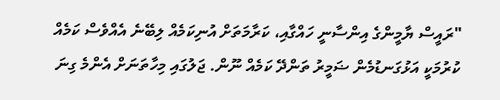"ރައީސް ޔާމީންގެ އިންސާނީ ހައްގާއި، ކަރާމަތަށް އުނިކަމެއް ލިބޭނެ އެއްވެސް ކަމެއް ކުރުމަކީ އަޅުގަނޑުމެން ޟަމީރު ތަންދޭ ކަމެއް ނޫން. ޖަލުގައި މިހާތަނަށް އެންމެ ގިނަ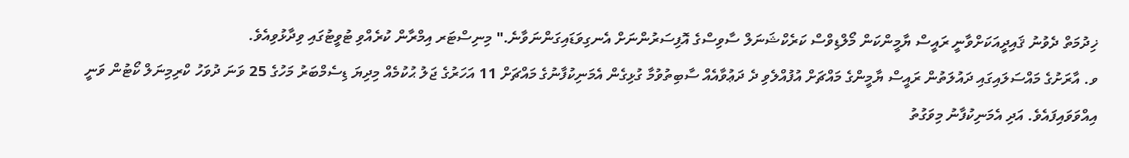ޚިދުމަތް ދެވުނު ޤައިދީއަކަށްވާނީ ރައީސް ޔާމީންކަން މޯލްޑިވްސް ކަރެކްޝަނަލް ސާވިސްގެ އޮފިސަރުންނަށް އެނގިވަޑައިގަންނަވާނެ." މިނިސްޓަރ އިމްރާން ކުރެއްވި ޓުވީޓުގައި ވިދާޅުވިއެވެ.
ވ. އާރަށުގެ މައްސަލައިގައި ދައުލަތުން ރައީސް ޔާމީންގެ މައްޗަށް އުފުއްލެވި ދެ ދަޢުވާއެއް ސާބިތުވުމާ ގުޅިގެން އެމަނިކުފާނުގެ މައްޗަށް 11 އަހަރުގެ ޖަލު ޙުކުމެއް މިދިޔަ ޑިސެމްބަރު މަހުގެ 25 ވަނަ ދުވަހު ކްރިމިނަލް ކޯޓުން ވަނީ އިއްވަވައިފައެވެ. އަދި އެމަނިކުފާނު މިވަގުތު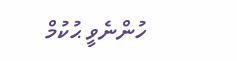ހުންނެވީ ޙުކުމް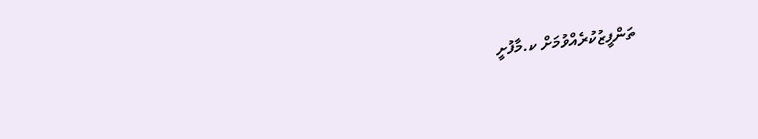ތަންފީޒުކުރެއްވުމަށް ކ.މާފުށީ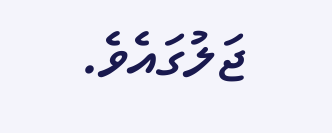ޖަލުގައެވެ.